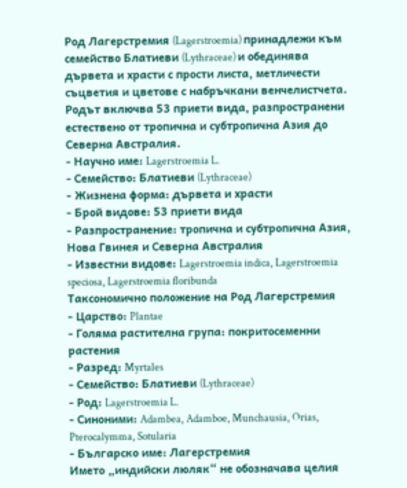Род Лагерстремия (Lagerstroemia) принадлежи към семейство Блатиеви (Lythraceae) и обединява дървета и храсти с прости листа, метличести съцветия и цветове с набръчкани венчелистчета. Родът включва 53 приети вида, разпространени естествено от тропична и субтропична Азия до Северна Австралия.
- Научно име: Lagerstroemia L.
- Семейство: Блатиеви (Lythraceae)
- Жизнена форма: дървета и храсти
- Брой видове: 53 приети вида
- Разпространение: тропична и субтропична Азия, Нова Гвинея и Северна Австралия
- Известни видове: Lagerstroemia indica, Lagerstroemia speciosa, Lagerstroemia floribunda
Таксономично положение на Род Лагерстремия
- Царство: Plantae
- Голяма растителна група: покритосеменни растения
- Разред: Myrtales
- Семейство: Блатиеви (Lythraceae)
- Род: Lagerstroemia L.
- Синоними: Adambea, Adamboe, Munchausia, Orias, Pterocalymma, Sotularia
- Българско име: Лагерстремия
Името „индийски люляк“ не обозначава целия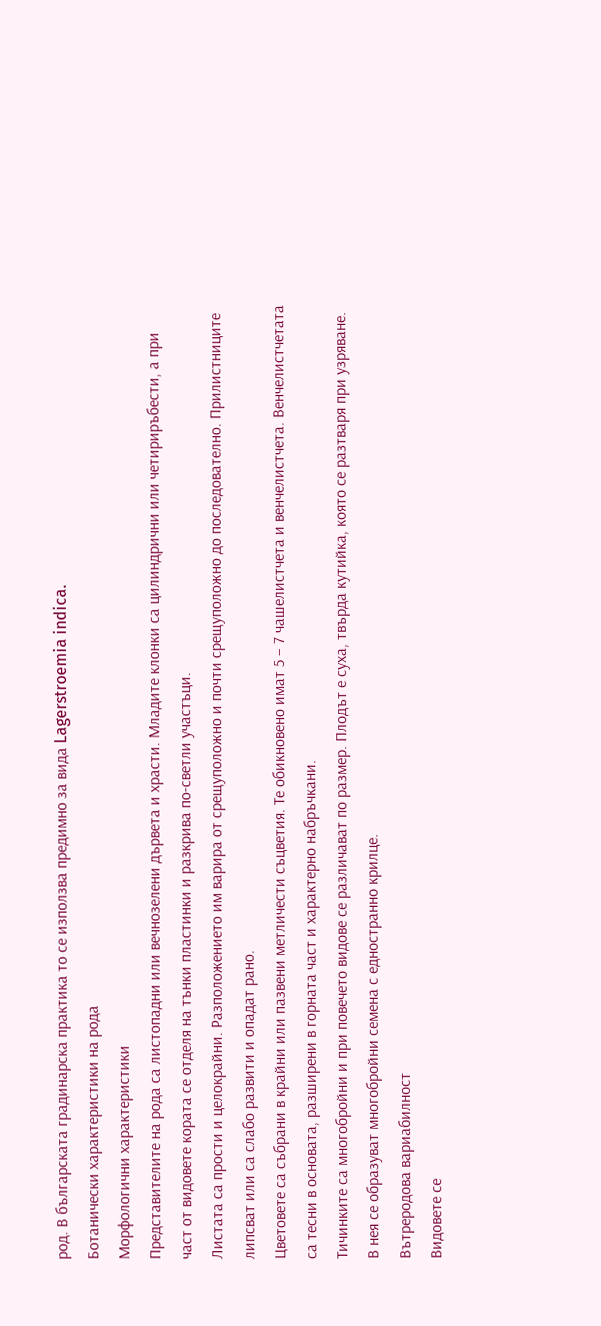род. В българската градинарска практика то се използва предимно за вида Lagerstroemia indica.
Ботанически характеристики на рода
Морфологични характеристики
Представителите на рода са листопадни или вечнозелени дървета и храсти. Младите клонки са цилиндрични или четириръбести, а при част от видовете кората се отделя на тънки пластинки и разкрива по-светли участъци.
Листата са прости и целокрайни. Разположението им варира от срещуположно и почти срещуположно до последователно. Прилистниците липсват или са слабо развити и опадат рано.
Цветовете са събрани в крайни или пазвени метличести съцветия. Те обикновено имат 5 – 7 чашелистчета и венчелистчета. Венчелистчетата са тесни в основата, разширени в горната част и характерно набръчкани.
Тичинките са многобройни и при повечето видове се различават по размер. Плодът е суха, твърда кутийка, която се разтваря при узряване. В нея се образуват многобройни семена с едностранно крилце.
Вътреродова вариабилност
Видовете се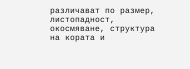различават по размер, листопадност, окосмяване, структура на кората и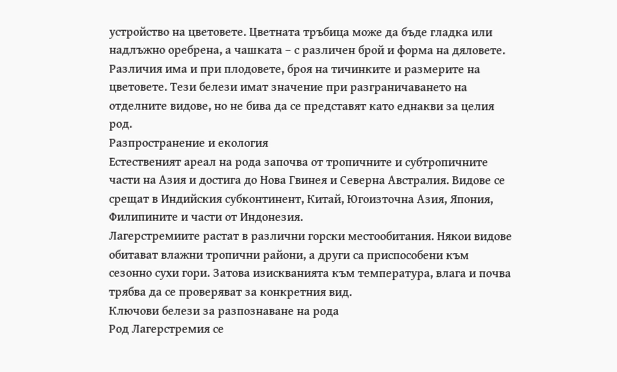устройство на цветовете. Цветната тръбица може да бъде гладка или надлъжно оребрена, а чашката – с различен брой и форма на дяловете.
Различия има и при плодовете, броя на тичинките и размерите на цветовете. Тези белези имат значение при разграничаването на отделните видове, но не бива да се представят като еднакви за целия род.
Разпространение и екология
Естественият ареал на рода започва от тропичните и субтропичните части на Азия и достига до Нова Гвинея и Северна Австралия. Видове се срещат в Индийския субконтинент, Китай, Югоизточна Азия, Япония, Филипините и части от Индонезия.
Лагерстремиите растат в различни горски местообитания. Някои видове обитават влажни тропични райони, а други са приспособени към сезонно сухи гори. Затова изискванията към температура, влага и почва трябва да се проверяват за конкретния вид.
Ключови белези за разпознаване на рода
Род Лагерстремия се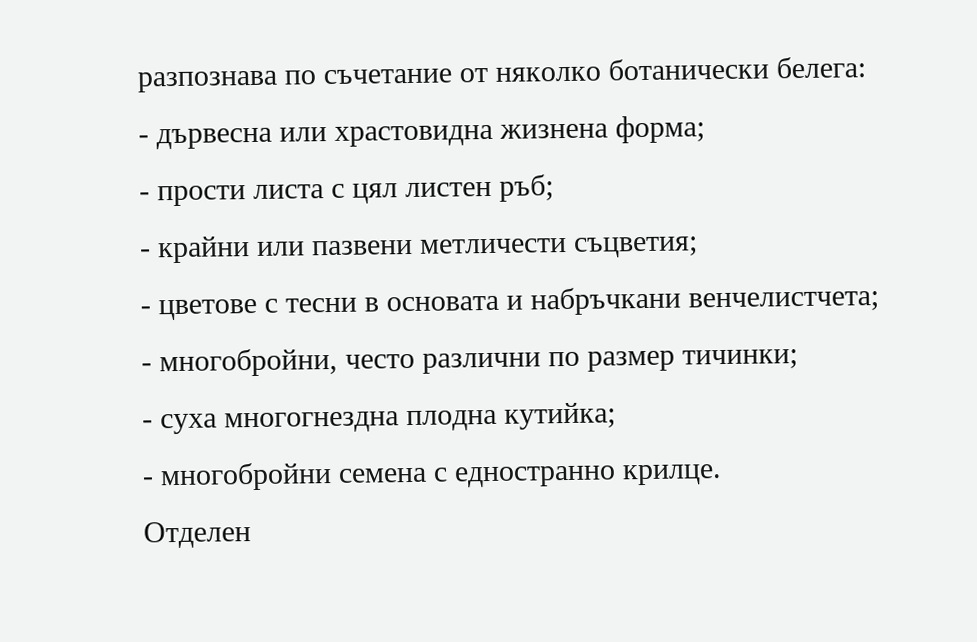разпознава по съчетание от няколко ботанически белега:
- дървесна или храстовидна жизнена форма;
- прости листа с цял листен ръб;
- крайни или пазвени метличести съцветия;
- цветове с тесни в основата и набръчкани венчелистчета;
- многобройни, често различни по размер тичинки;
- суха многогнездна плодна кутийка;
- многобройни семена с едностранно крилце.
Отделен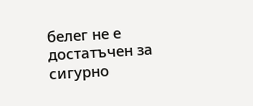белег не е достатъчен за сигурно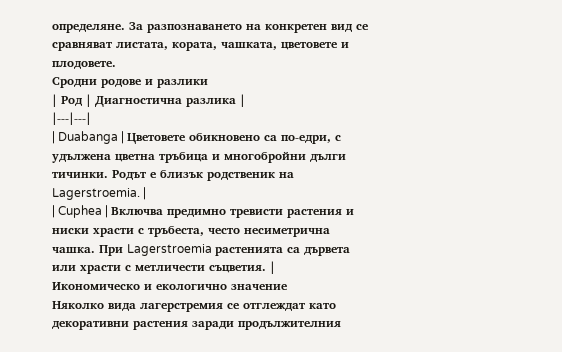определяне. За разпознаването на конкретен вид се сравняват листата, кората, чашката, цветовете и плодовете.
Сродни родове и разлики
| Род | Диагностична разлика |
|---|---|
| Duabanga | Цветовете обикновено са по-едри, с удължена цветна тръбица и многобройни дълги тичинки. Родът е близък родственик на Lagerstroemia. |
| Cuphea | Включва предимно тревисти растения и ниски храсти с тръбеста, често несиметрична чашка. При Lagerstroemia растенията са дървета или храсти с метличести съцветия. |
Икономическо и екологично значение
Няколко вида лагерстремия се отглеждат като декоративни растения заради продължителния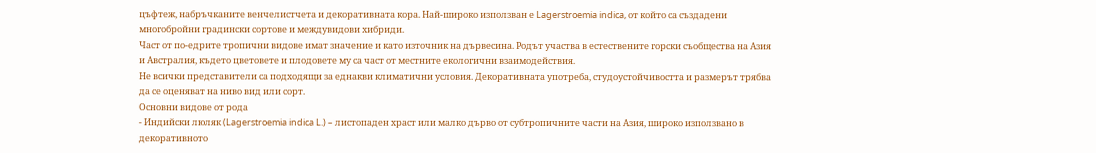цъфтеж, набръчканите венчелистчета и декоративната кора. Най-широко използван е Lagerstroemia indica, от който са създадени многобройни градински сортове и междувидови хибриди.
Част от по-едрите тропични видове имат значение и като източник на дървесина. Родът участва в естествените горски съобщества на Азия и Австралия, където цветовете и плодовете му са част от местните екологични взаимодействия.
Не всички представители са подходящи за еднакви климатични условия. Декоративната употреба, студоустойчивостта и размерът трябва да се оценяват на ниво вид или сорт.
Основни видове от рода
- Индийски люляк (Lagerstroemia indica L.) – листопаден храст или малко дърво от субтропичните части на Азия, широко използвано в декоративното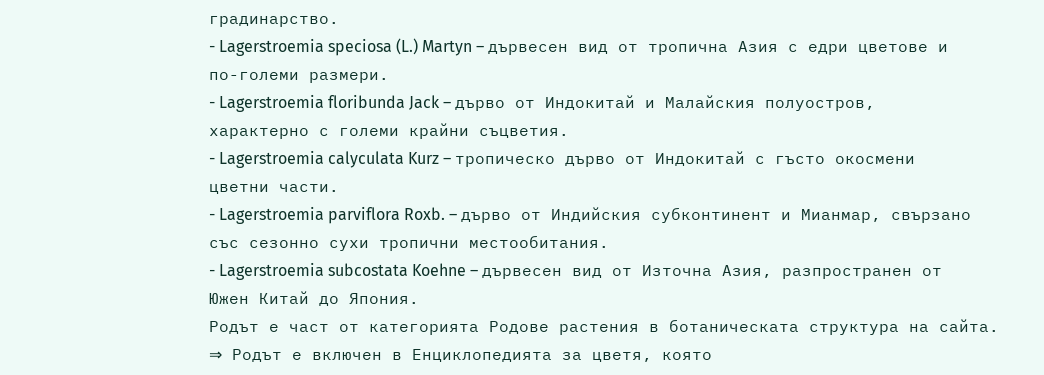градинарство.
- Lagerstroemia speciosa (L.) Martyn – дървесен вид от тропична Азия с едри цветове и по-големи размери.
- Lagerstroemia floribunda Jack – дърво от Индокитай и Малайския полуостров, характерно с големи крайни съцветия.
- Lagerstroemia calyculata Kurz – тропическо дърво от Индокитай с гъсто окосмени цветни части.
- Lagerstroemia parviflora Roxb. – дърво от Индийския субконтинент и Мианмар, свързано със сезонно сухи тропични местообитания.
- Lagerstroemia subcostata Koehne – дървесен вид от Източна Азия, разпространен от Южен Китай до Япония.
Родът е част от категорията Родове растения в ботаническата структура на сайта.
⇒ Родът е включен в Енциклопедията за цветя, която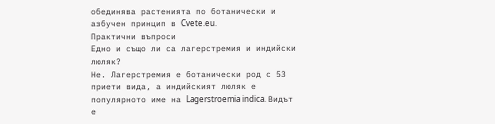обединява растенията по ботанически и азбучен принцип в Cvete.eu.
Практични въпроси
Едно и също ли са лагерстремия и индийски люляк?
Не. Лагерстремия е ботанически род с 53 приети вида, а индийският люляк е популярното име на Lagerstroemia indica. Видът е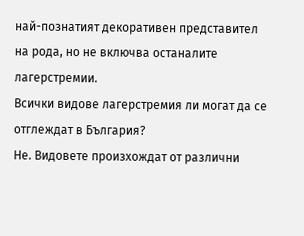най-познатият декоративен представител на рода, но не включва останалите лагерстремии.
Всички видове лагерстремия ли могат да се отглеждат в България?
Не. Видовете произхождат от различни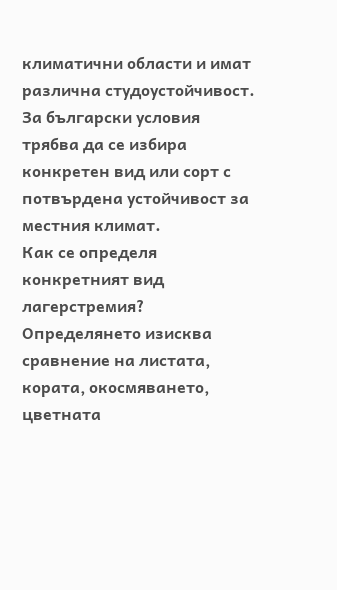климатични области и имат различна студоустойчивост. За български условия трябва да се избира конкретен вид или сорт с потвърдена устойчивост за местния климат.
Как се определя конкретният вид лагерстремия?
Определянето изисква сравнение на листата, кората, окосмяването, цветната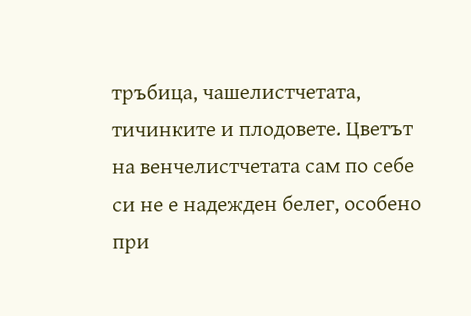тръбица, чашелистчетата, тичинките и плодовете. Цветът на венчелистчетата сам по себе си не е надежден белег, особено при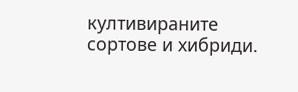култивираните сортове и хибриди.